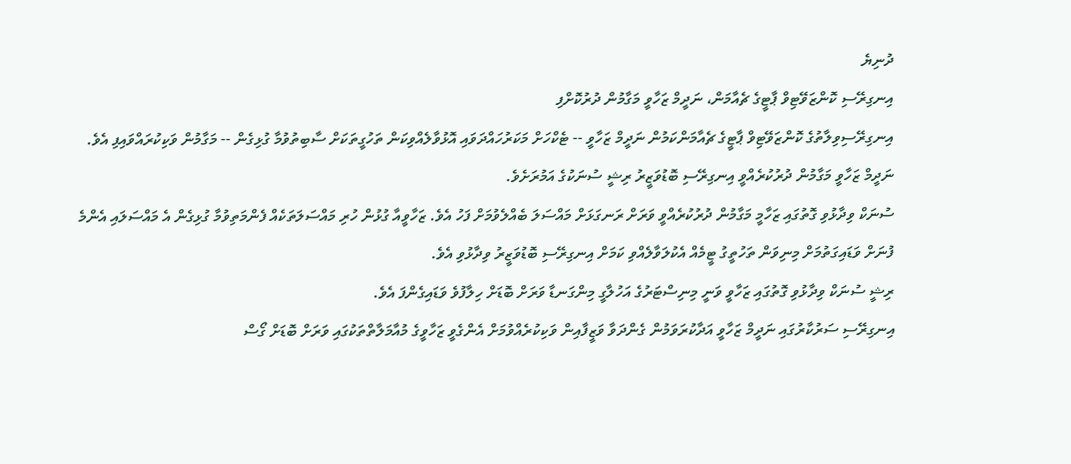ދުނިޔެ
އިނގިރޭސި ކޮންޒަވޭޓިވް ޕާޓީގެ ޗެއާމަން، ނަދީމް ޒަހާވީ މަގާމުން ދުރުކޮށްފި
އިނގިރޭސިވިލާތުގެ ކޮންޒަވޭޓިވް ޕާޓީގެ ޗެއާމަންކަމުން ނަދީމް ޒަހާވީ -- ޓެކްހަށް މަކަރުހައްދަވައި އޮޅުވާލެއްވިކަން ތަހުގީތަކަށް ސާބިތުވުމާ ގުޅިގެން -- މަގާމުން ވަކިކުރައްވައިފި އެވެ.
ނަދީމް ޒަހާވީ މަގާމުން ދުރުކުރެއްވީ އިނގިރޭސި ބޮޑުވަޒީރު ރިޝީ ސުނަކުގެ އަމުރަށެވެ.
ސުނަކް ވިދާޅުވި ގޮތުގައި ޒަހާމީ މަގާމުން ދުރުކުރެއްވީ ވަރަށް ރަނގަޅަށް މައްސަލަ ބެއްލެވުމަށް ފަހު އެވެ. ޒަހާވީއާ ގުޅުން ހުރި މައްސަލަތަކެއް ފެންމަތިވުމާ ގުޅިގެން އެ މައްސަލައި އެންމެ ފުނަށް ވަޑައިގަތުމަށް މިނިވަން ތަހުތީގު ޓީމެއް އެކުލަވާލެއްވި ކަމަށް އިނގިރޭސި ބޮޑުވަޒީރު ވިދާޅުވި އެވެ.
ރިޝީ ސުނަކް ވިދާޅުވި ގޮތުގައި ޒަހާވީ ވަނީ މިނިސްޓަރުގެ އަހުލާގީ މިންގަނޑާ ވަރަށް ބޮޑަށް ހިލާފުވެ ވަޑައިގެންފަ އެވެ.
އިނގިރޭސި ސަރުކާރުގައި ނަދީމް ޒަހާވީ އަދާކުރަވަމުން ގެންދަވާ ވަޒީފާއިން ވަކިކުރެއްވުމަށް އެންގެވީ ޒަހާވީގެ މުއާމަލާތްތަކުގައި ވަރަށް ބޮޑަށް ގޯސް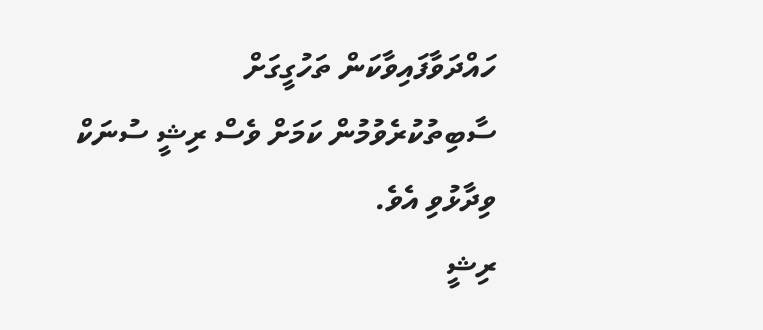ހައްދަވާފައިވާކަން ތަހުގީގަށް ސާބިތުކުރެވުމުން ކަމަށް ވެސް ރިޝީ ސުނަކް ވިދާޅުވި އެވެ.
ރިޝީ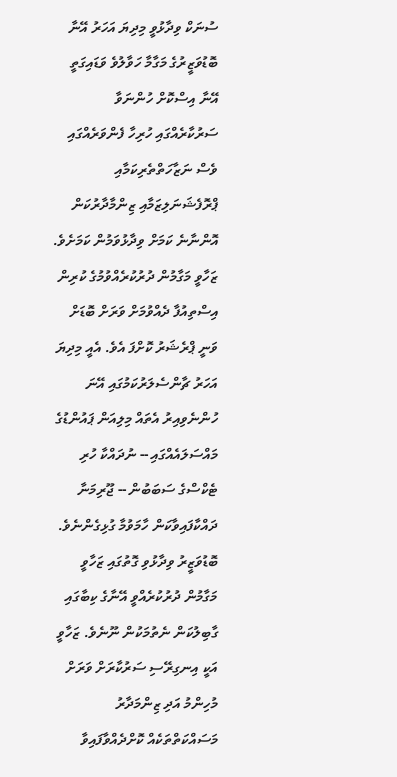ސުނަކް ވިދާޅުވީ މިދިޔަ އަހަރު އޭނާ ބޮޑުވަޒީރުގެ މަގާމާ ހަވާލުވެ ވަޑައިގަތީ އޭނާ އިސްކޮށް ހުންނަވާ ސަރުކާރެއްގައި ހުރިހާ ފެންވަރެއްގައި ވެސް ނަޒާހަތްތެރިކަމާއި ޕްރޮފެޝަނަލިޒަމާއި ޒިންމާދާރުކަން އޮންނާނެ ކަމަށް ވިދާޅުވަމުން ކަމަށެވެ.
ޒަހާވީ މަގާމުން ދުރުކުރެއްވުމުގެ ކުރިން އިސްތިއުފާ ދެއްވުމަށް ވަރަށް ބޮޑަށް ވަނީ ޕްރެޝަރު ކޮށްފަ އެވެ. އެއީ މިދިޔަ އަހަރު ޗާންސެލަރުކަމުގައި އޭނަ ހުންނެވިއިރު އެތައް މިލިއަން ޕައުންޑުގެ މައްސަލައެއްގައި -- ނުދައްކާ ހުރި ޓެކްސްގެ ސަބަބުން -- ޖޫރިމަނާ ދައްކާފައިވާކަން ހާމަވުމާ ގުޅިގެންނެވެ.
ބޮޑުވަޒީރު ވިދާޅުވި ގޮތުގައި ޒަހާވީ މަގާމުން ދުރުކުރެއްވީ އޭނާގެ ކިބާގައި ގާބިލުކަން ނެތުމަކުން ނޫނެވެ. ޒަހާވީ އަކީ އިނގިރޭސި ސަރުކާރަށް ވަރަށް މުހިންމު އަދި ޒިންމަދާރު މަސައްކަތްތަކެއް ކޮށްދެއްވާފައިވާ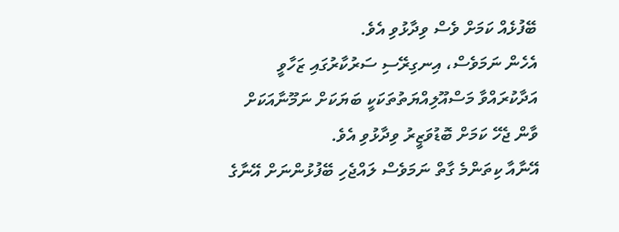ބޭފުޅެއް ކަމަށް ވެސް ވިދާޅުވި އެވެ.
އެހެން ނަމަވެސް، އިނގިރޭސި ސަރުކާރުގައި ޒަހާވީ އަދާކުރައްވާ މަސްއޫލިއްޔަތުތަކަކީ ބަޔަކަށް ނަމޫނާއަކަށް ވާން ޖެހޭ ކަމަށް ބޮޑުވަޒީރު ވިދާޅުވި އެވެ.
އޭނާއާ ކިތަންމެ ގާތް ނަމަވެސް ލައްޖެހި ބޭފުޅުންނަށް އޭނާގެ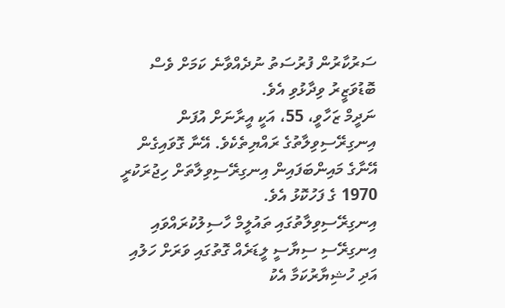ސަރުކާރުން ފުރުސަތު ނުދެއްވާނެ ކަމަށް ވެސް ބޮޑުވަޒީރު ވިދާޅުވި އެވެ.
ނަދީމް ޒަހާވީ، 55، އަކީ އީރާނަށް އުފަން އިނގިރޭސިވިލާތުގެ ރައްޔިތެކެވެ. އޭނާ ގޮވައިގެން އޭނާގެ މައިންބަފައިން އިނގިރޭސިވިލާތަށް ހިޖުރަކުރީ 1970 ގެ ފަހުކޮޅު އެވެ.
އިނގިރޭސިވިލާތުގައި ތައުލީމް ހާސިލުކުރައްވައި އިނގިރޭސި ސިޔާސީ ލީޑަރެއް ގޮތުގައި ވަރަށް ހަލުއި އަދި ހުޝިޔާރުކަމާ އެކު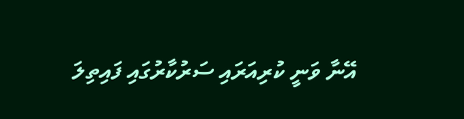އޭނާ ވަނީ ކުރިއަރައި ސަރުކާރުގައި ފައިތިލަ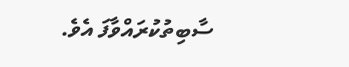ސާބިތުކުރައްވާފަ އެވެ.